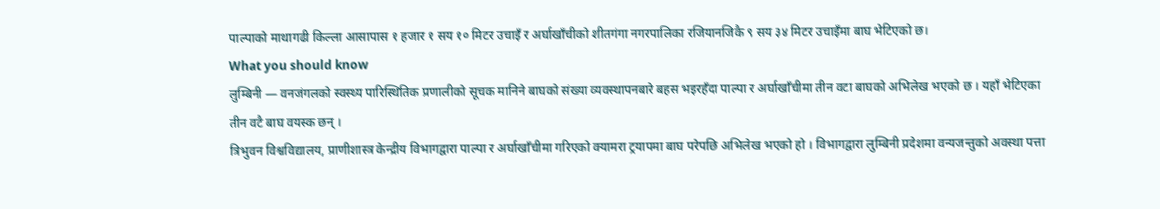पाल्पाको माथागढी किल्ला आसापास १ हजार १ सय १० मिटर उचाइँ र अर्घाखाँचीको शीतगंगा नगरपालिका रजियानजिकै ९ सय ३४ मिटर उचाइँमा बाघ भेटिएको छ।
What you should know
लुम्बिनी — वनजंगलको स्वस्थ्य पारिस्थितिक प्रणालीको सूचक मानिने बाघको संख्या व्यवस्थापनबारे बहस भइरहँदा पाल्पा र अर्घाखाँचीमा तीन वटा बाघको अभिलेख भएको छ । यहाँ भेटिएका तीन वटै बाघ वयस्क छन् ।
त्रिभुवन विश्वविद्यालय, प्राणीशास्त्र केन्द्रीय विभागद्वारा पाल्पा र अर्घाखाँचीमा गरिएको क्यामरा ट्रयापमा बाघ परेपछि अभिलेख भएको हो । विभागद्वारा लुम्बिनी प्रदेशमा वन्यजन्तुको अवस्था पत्ता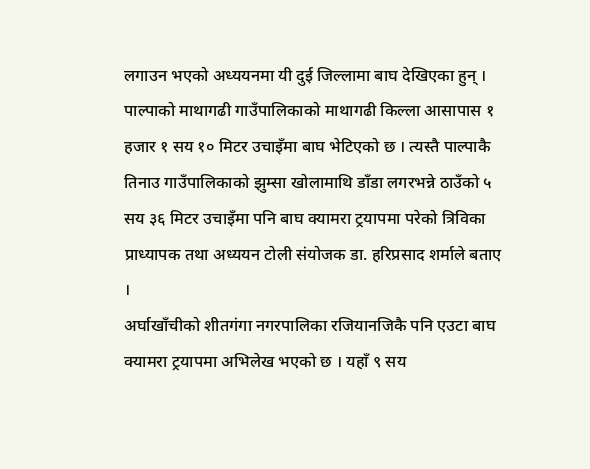लगाउन भएको अध्ययनमा यी दुई जिल्लामा बाघ देखिएका हुन् ।
पाल्पाको माथागढी गाउँपालिकाको माथागढी किल्ला आसापास १ हजार १ सय १० मिटर उचाइँमा बाघ भेटिएको छ । त्यस्तै पाल्पाकै तिनाउ गाउँपालिकाको झुम्सा खोलामाथि डाँडा लगरभन्ने ठाउँको ५ सय ३६ मिटर उचाइँमा पनि बाघ क्यामरा ट्रयापमा परेको त्रिविका प्राध्यापक तथा अध्ययन टोली संयोजक डा. हरिप्रसाद शर्माले बताए ।
अर्घाखाँचीको शीतगंगा नगरपालिका रजियानजिकै पनि एउटा बाघ क्यामरा ट्रयापमा अभिलेख भएको छ । यहाँ ९ सय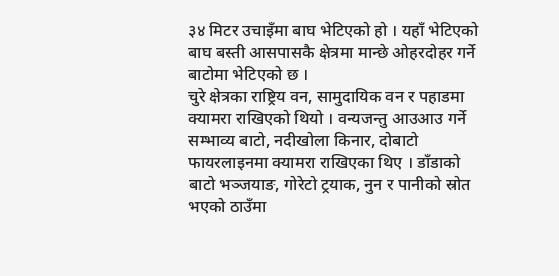३४ मिटर उचाइँमा बाघ भेटिएको हो । यहाँ भेटिएको बाघ बस्ती आसपासकै क्षेत्रमा मान्छे ओहरदोहर गर्ने बाटोमा भेटिएको छ ।
चुरे क्षेत्रका राष्ट्रिय वन, सामुदायिक वन र पहाडमा क्यामरा राखिएको थियो । वन्यजन्तु आउआउ गर्ने सम्भाव्य बाटो, नदीखोला किनार, दोबाटो फायरलाइनमा क्यामरा राखिएका थिए । डाँडाको बाटो भञ्जयाङ, गोरेटो ट्रयाक, नुन र पानीको स्रोत भएको ठाउँमा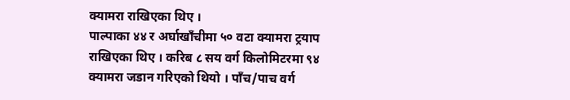क्यामरा राखिएका थिए ।
पाल्पाका ४४ र अर्घाखाँचीमा ५० वटा क्यामरा ट्रयाप राखिएका थिए । करिब ८ सय वर्ग किलोमिटरमा ९४ क्यामरा जडान गरिएको थियो । पाँच/पाच वर्ग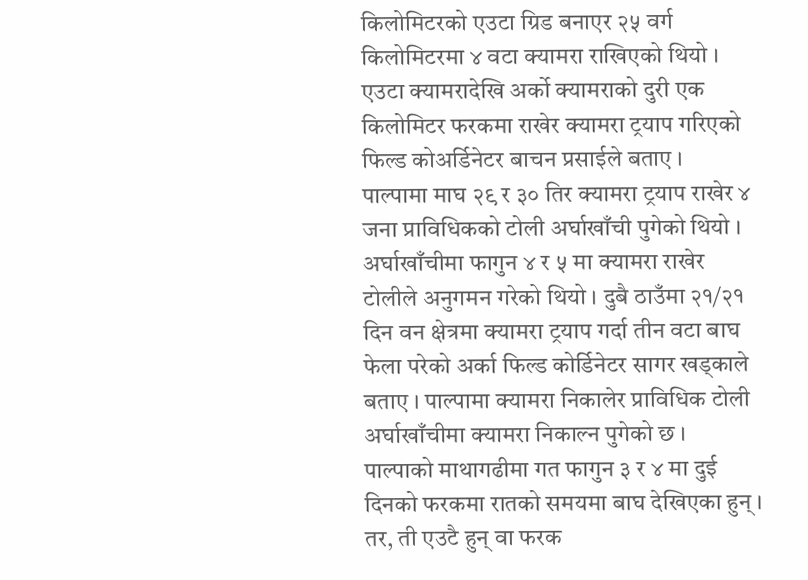किलोमिटरको एउटा ग्रिड बनाएर २५ वर्ग किलोमिटरमा ४ वटा क्यामरा राखिएको थियो । एउटा क्यामरादेखि अर्को क्यामराको दुरी एक किलोमिटर फरकमा राखेर क्यामरा ट्रयाप गरिएको फिल्ड कोअर्डिनेटर बाचन प्रसाईले बताए ।
पाल्पामा माघ २९ र ३० तिर क्यामरा ट्रयाप राखेर ४ जना प्राविधिकको टोली अर्घाखाँची पुगेको थियो । अर्घाखाँचीमा फागुन ४ र ५ मा क्यामरा राखेर टोलीले अनुगमन गरेको थियो । दुबै ठाउँमा २१/२१ दिन वन क्षेत्रमा क्यामरा ट्रयाप गर्दा तीन वटा बाघ फेला परेको अर्का फिल्ड कोर्डिनेटर सागर खड्काले बताए । पाल्पामा क्यामरा निकालेर प्राविधिक टोली अर्घाखाँचीमा क्यामरा निकाल्न पुगेको छ ।
पाल्पाको माथागढीमा गत फागुन ३ र ४ मा दुई दिनको फरकमा रातको समयमा बाघ देखिएका हुन् । तर, ती एउटै हुन् वा फरक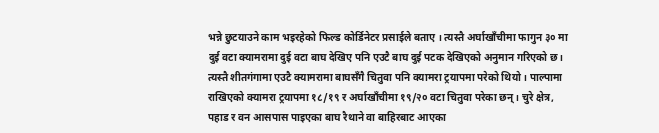भन्ने छुटयाउने काम भइरहेको फिल्ड कोर्डिनेटर प्रसाईले बताए । त्यस्तै अर्घाखाँचीमा फागुन ३० मा दुई वटा क्यामरामा दुई वटा बाघ देखिए पनि एउटै बाघ दुई पटक देखिएको अनुमान गरिएको छ।
त्यस्तै शीतगंगामा एउटै क्यामरामा बाघसँगै चितुवा पनि क्यामरा ट्रयापमा परेको थियो । पाल्पामा राखिएको क्यामरा ट्रयापमा १८/१९ र अर्घाखाँचीमा १९/२० वटा चितुवा परेका छन् । चुरे क्षेत्र, पहाड र वन आसपास पाइएका बाघ रैथाने वा बाहिरबाट आएका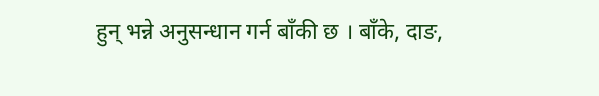हुन् भन्ने अनुसन्धान गर्न बाँकी छ । बाँके, दाङ,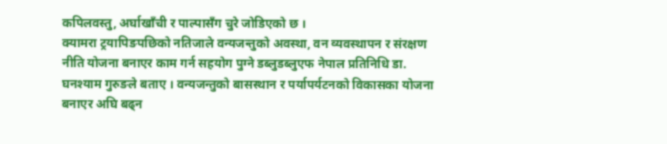कपिलवस्तु, अर्घाखाँची र पाल्पासँग चुरे जोडिएको छ ।
क्यामरा ट्रयापिङपछिको नतिजाले वन्यजन्तुको अवस्था, वन व्यवस्थापन र संरक्षण नीति योजना बनाएर काम गर्न सहयोग पुग्ने डब्लुडब्लुएफ नेपाल प्रतिनिधि डा. घनश्याम गुरुङले बताए । वन्यजन्तुको बासस्थान र पर्यापर्यटनको विकासका योजना बनाएर अघि बढ्न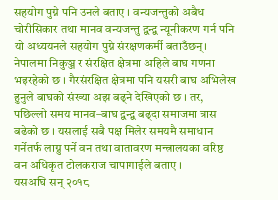सहयोग पुग्ने पनि उनले बताए । वन्यजन्तुको अबैध चोरीसिकार तथा मानव वन्यजन्तु द्वन्द्व न्यूनीकरण गर्न पनि यो अध्ययनले सहयोग पुग्ने संरक्षणकर्मी बताउँछन्।
नेपालमा निकुञ्ज र संरक्षित क्षेत्रमा अहिले बाघ गणना भइरहेको छ । गैरसंरक्षित क्षेत्रमा पनि यसरी बाघ अभिलेख हुनुले बाघको संख्या अझ बढ्ने देखिएको छ । तर, पछिल्लो समय मानव–बाघ द्वन्द्व बढ्दा समाजमा त्रास बढेको छ । यसलाई सबै पक्ष मिलेर समयमै समाधान गर्नेतर्फ लाग्नु पर्ने वन तथा वातावरण मन्त्रालयका वरिष्ठ वन अधिकृत टोलकराज चापागाईले बताए ।
यसअघि सन् २०१८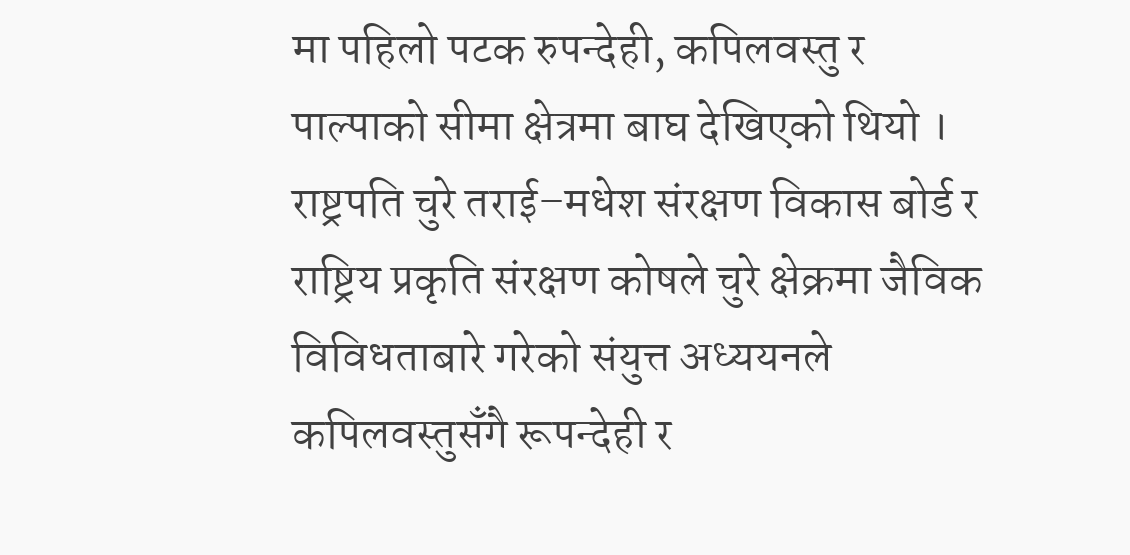मा पहिलो पटक रुपन्देही, कपिलवस्तु र पाल्पाको सीमा क्षेत्रमा बाघ देखिएको थियो । राष्ट्रपति चुरे तराई–मधेश संरक्षण विकास बोर्ड र राष्ट्रिय प्रकृति संरक्षण कोषले चुरे क्षेक्रमा जैविक विविधताबारे गरेको संयुत्त अध्ययनले कपिलवस्तुसँगै रूपन्देही र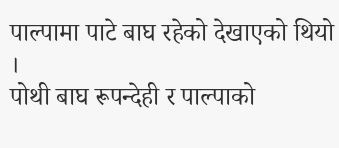पाल्पामा पाटे बाघ रहेको देखाएको थियो ।
पोथी बाघ रूपन्देही र पाल्पाको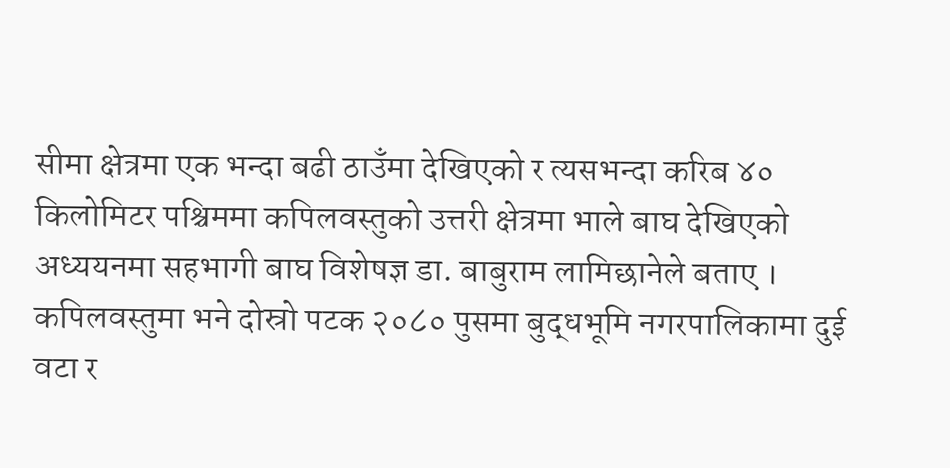सीमा क्षेत्रमा एक भन्दा बढी ठाउँमा देखिएको र त्यसभन्दा करिब ४० किलोमिटर पश्चिममा कपिलवस्तुको उत्तरी क्षेत्रमा भाले बाघ देखिएको अध्ययनमा सहभागी बाघ विशेषज्ञ डा. बाबुराम लामिछानेले बताए । कपिलवस्तुमा भने दोस्रो पटक २०८० पुसमा बुद्धभूमि नगरपालिकामा दुई वटा र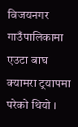विजयनगर गाउँपालिकामा एउटा बाघ क्यामरा ट्रयापमा परेको थियो ।